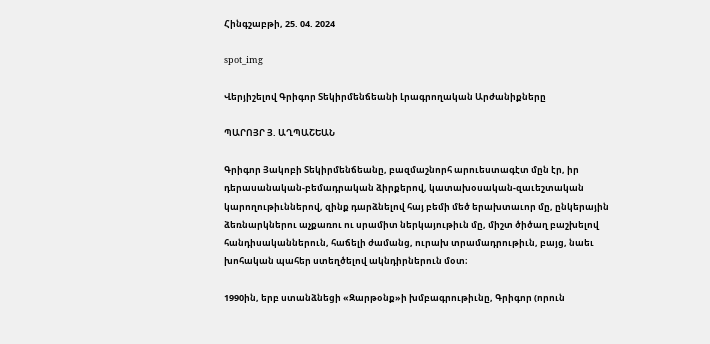Հինգշաբթի, 25. 04. 2024

spot_img

Վերյիշելով Գրիգոր Տեկիրմենճեանի Լրագրողական Արժանիքները

ՊԱՐՈՅՐ Յ. ԱՂՊԱՇԵԱՆ

Գրիգոր Յակոբի Տեկիրմենճեանը, բազմաշնորհ արուեստագէտ մըն էր, իր դերասանական-բեմադրական ձիրքերով, կատախօսական-զաւեշտական կարողութիւններով, զինք դարձնելով հայ բեմի մեծ երախտաւոր մը, ընկերային ձեռնարկներու աչքառու ու սրամիտ ներկայութիւն մը, միշտ ծիծաղ բաշխելով հանդիսականներուն, հաճելի ժամանց, ուրախ տրամադրութիւն, բայց, նաեւ խոհական պահեր ստեղծելով ակնդիրներուն մօտ։

1990ին, երբ ստանձնեցի «Զարթօնք»ի խմբագրութիւնը, Գրիգոր (որուն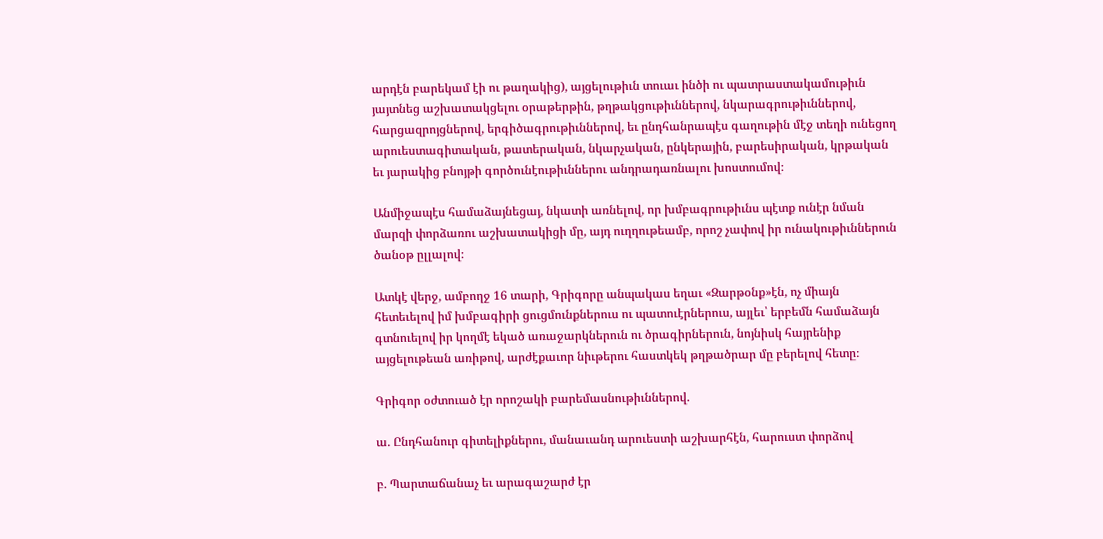արդէն բարեկամ էի ու թաղակից), այցելութիւն տուաւ ինծի ու պատրաստակամութիւն յայտնեց աշխատակցելու օրաթերթին, թղթակցութիւններով, նկարագրութիւններով, հարցազրոյցներով, երգիծագրութիւններով, եւ ընդհանրապէս գաղութին մէջ տեղի ունեցող արուեստագիտական, թատերական, նկարչական, ընկերային, բարեսիրական, կրթական եւ յարակից բնոյթի գործունէութիւններու անդրադառնալու խոստումով։

Անմիջապէս համաձայնեցայ, նկատի առնելով, որ խմբագրութիւնս պէտք ունէր նման մարզի փորձառու աշխատակիցի մը, այդ ուղղութեամբ, որոշ չափով իր ունակութիւններուն ծանօթ ըլլալով։

Ատկէ վերջ, ամբողջ 16 տարի, Գրիգորը անպակաս եղաւ «Զարթօնք»էն, ոչ միայն հետեւելով իմ խմբագիրի ցուցմունքներուս ու պատուէրներուս, այլեւ՝ երբեմն համաձայն գտնուելով իր կողմէ եկած առաջարկներուն ու ծրագիրներուն, նոյնիսկ հայրենիք այցելութեան առիթով, արժէքաւոր նիւթերու հաստկեկ թղթածրար մը բերելով հետը։

Գրիգոր օժտուած էր որոշակի բարեմասնութիւններով.

ա. Ընդհանուր գիտելիքներու, մանաւանդ արուեստի աշխարհէն, հարուստ փորձով

բ. Պարտաճանաչ եւ արագաշարժ էր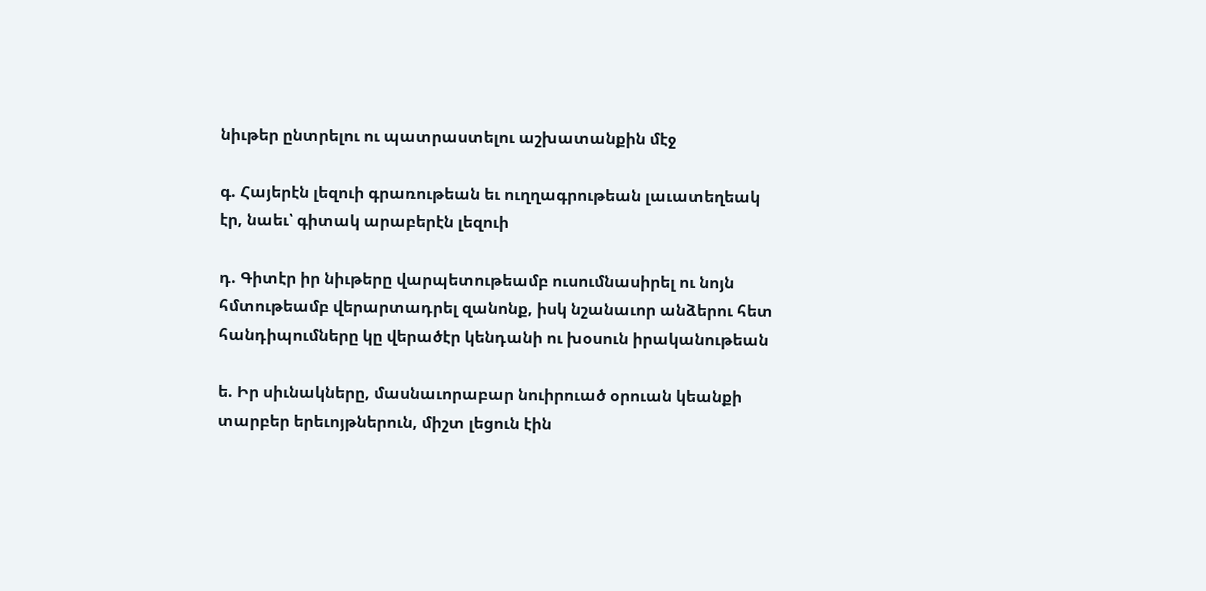նիւթեր ընտրելու ու պատրաստելու աշխատանքին մէջ

գ. Հայերէն լեզուի գրառութեան եւ ուղղագրութեան լաւատեղեակ էր, նաեւ՝ գիտակ արաբերէն լեզուի

դ. Գիտէր իր նիւթերը վարպետութեամբ ուսումնասիրել ու նոյն հմտութեամբ վերարտադրել զանոնք, իսկ նշանաւոր անձերու հետ հանդիպումները կը վերածէր կենդանի ու խօսուն իրականութեան

ե. Իր սիւնակները, մասնաւորաբար նուիրուած օրուան կեանքի տարբեր երեւոյթներուն, միշտ լեցուն էին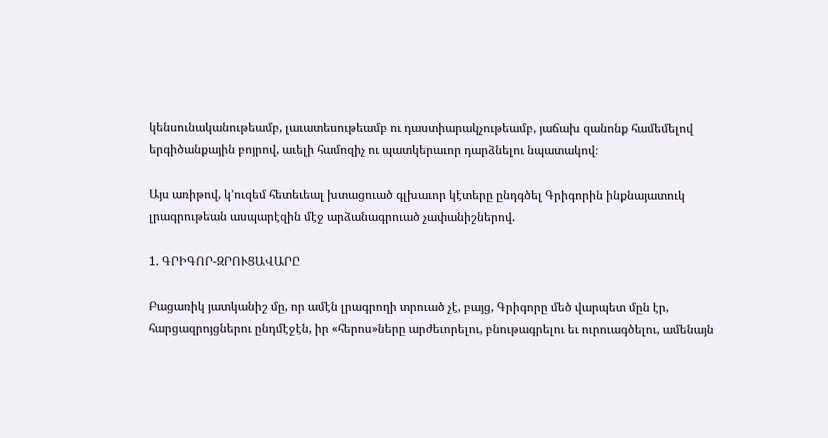կենսունականութեամբ, լաւատեսութեամբ ու դաստիարակչութեամբ, յաճախ զանոնք համեմելով երգիծանքային բոյրով, աւելի համոզիչ ու պատկերաւոր դարձնելու նպատակով։

Այս առիթով, կ’ուզեմ հետեւեալ խտացուած գլխաւոր կէտերը ընդգծել Գրիգորին ինքնայատուկ լրագրութեան ասպարէզին մէջ արձանագրուած չափանիշներով.

1. ԳՐԻԳՈՐ-ԶՐՈՒՑԱՎԱՐԸ

Բացառիկ յատկանիշ մը, որ ամէն լրագրողի տրուած չէ, բայց, Գրիգորը մեծ վարպետ մըն էր, հարցազրոյցներու ընդմէջէն, իր «հերոս»ները արժեւորելու, բնութագրելու եւ ուրուագծելու, ամենայն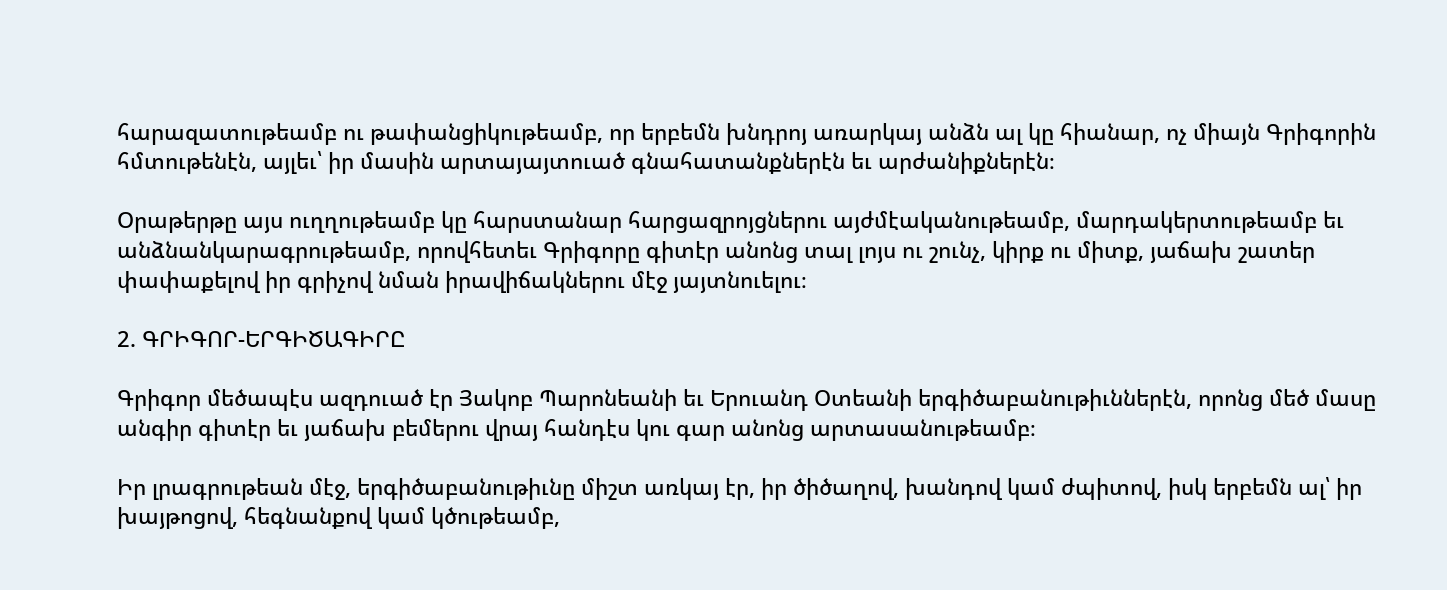հարազատութեամբ ու թափանցիկութեամբ, որ երբեմն խնդրոյ առարկայ անձն ալ կը հիանար, ոչ միայն Գրիգորին հմտութենէն, այլեւ՝ իր մասին արտայայտուած գնահատանքներէն եւ արժանիքներէն։

Օրաթերթը այս ուղղութեամբ կը հարստանար հարցազրոյցներու այժմէականութեամբ, մարդակերտութեամբ եւ անձնանկարագրութեամբ, որովհետեւ Գրիգորը գիտէր անոնց տալ լոյս ու շունչ, կիրք ու միտք, յաճախ շատեր փափաքելով իր գրիչով նման իրավիճակներու մէջ յայտնուելու։

2. ԳՐԻԳՈՐ-ԵՐԳԻԾԱԳԻՐԸ

Գրիգոր մեծապէս ազդուած էր Յակոբ Պարոնեանի եւ Երուանդ Օտեանի երգիծաբանութիւններէն, որոնց մեծ մասը անգիր գիտէր եւ յաճախ բեմերու վրայ հանդէս կու գար անոնց արտասանութեամբ։

Իր լրագրութեան մէջ, երգիծաբանութիւնը միշտ առկայ էր, իր ծիծաղով, խանդով կամ ժպիտով, իսկ երբեմն ալ՝ իր խայթոցով, հեգնանքով կամ կծութեամբ,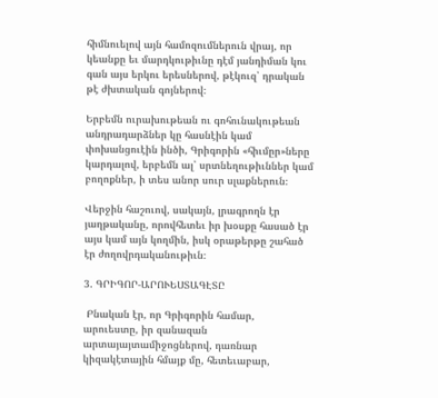հիմնուելով այն համոզումներուն վրայ, որ կեանքը եւ մարդկութիւնը դէմ յանդիման կու գան այս երկու երեսներով, թէկուզ՝ դրական թէ ժխտական գոյներով։

Երբեմն ուրախութեան ու գոհունակութեան անդրադարձներ կը հասնէին կամ փոխանցուէին ինծի, Գրիգորին «հիւմըր»ները կարդալով, երբեմն ալ՝ սրտնեղութիւններ կամ բողոքներ, ի տես անոր սուր սլաքներուն։

Վերջին հաշուով, սակայն, լրագրողն էր յաղթականը, որովհետեւ իր խօսքը հասած էր այս կամ այն կողմին, իսկ օրաթերթը շահած էր ժողովրդականութիւն։

3. ԳՐԻԳՈՐ-ԱՐՈՒԵՍՏԱԳԷՏԸ

 Բնական էր, որ Գրիգորին համար, արուեստը, իր զանազան արտայայտամիջոցներով, դառնար կիզակէտային հմայք մը, հետեւաբար,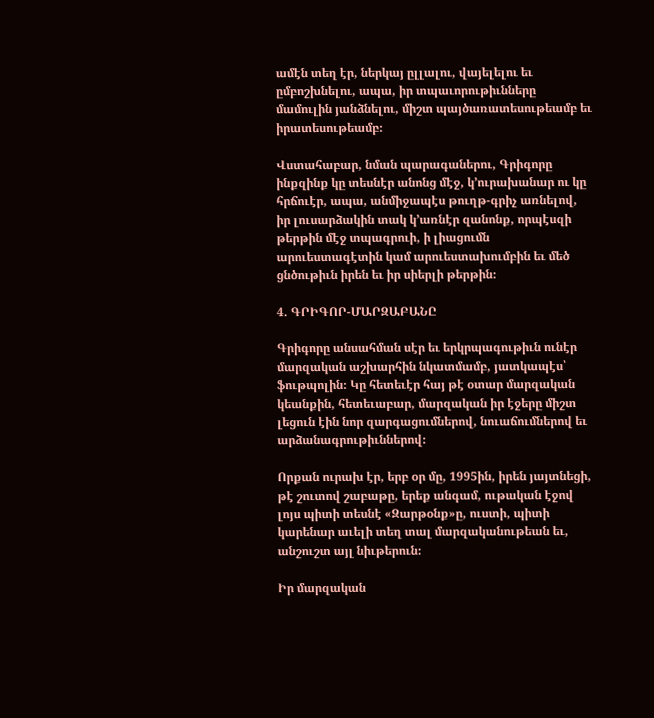ամէն տեղ էր, ներկայ ըլլալու, վայելելու եւ ըմբոշխնելու, ապա, իր տպաւորութիւնները մամուլին յանձնելու, միշտ պայծառատեսութեամբ եւ իրատեսութեամբ։

Վստահաբար, նման պարագաներու, Գրիգորը ինքզինք կը տեսնէր անոնց մէջ, կ’ուրախանար ու կը հրճուէր, ապա, անմիջապէս թուղթ-գրիչ առնելով, իր լուսարձակին տակ կ’առնէր զանոնք, որպէսզի թերթին մէջ տպագրուի, ի լիացումն արուեստագէտին կամ արուեստախումբին եւ մեծ ցնծութիւն իրեն եւ իր սիերլի թերթին։

4. ԳՐԻԳՈՐ-ՄԱՐԶԱԲԱՆԸ

Գրիգորը անսահման սէր եւ երկրպագութիւն ունէր մարզական աշխարհին նկատմամբ, յատկապէս՝ ֆութպոլին։ Կը հետեւէր հայ թէ օտար մարզական կեանքին, հետեւաբար, մարզական իր էջերը միշտ լեցուն էին նոր զարգացումներով, նուաճումներով եւ արձանագրութիւններով։

Որքան ուրախ էր, երբ օր մը, 1995ին, իրեն յայտնեցի, թէ շուտով շաբաթը, երեք անգամ, ութական էջով լոյս պիտի տեսնէ «Զարթօնք»ը, ուստի, պիտի կարենար աւելի տեղ տալ մարզականութեան եւ, անշուշտ այլ նիւթերուն։

Իր մարզական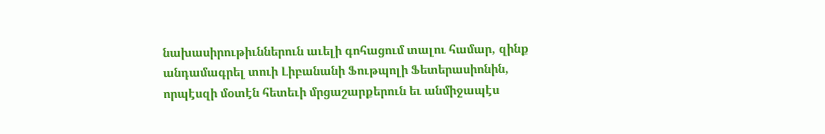նախասիրութիւններուն աւելի գոհացում տալու համար, զինք անդամագրել տուի Լիբանանի Ֆութպոլի Ֆետերասիոնին, որպէսզի մօտէն հետեւի մրցաշարքերուն եւ անմիջապէս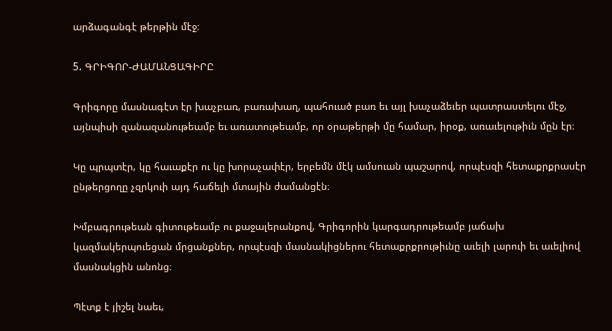արձագանգէ թերթին մէջ։

5. ԳՐԻԳՈՐ-ԺԱՄԱՆՑԱԳԻՐԸ

Գրիգորը մասնագէտ էր խաչբառ, բառախաղ, պահուած բառ եւ այլ խաչաձեւեր պատրաստելու մէջ, այնպիսի զանազանութեամբ եւ առատութեամբ, որ օրաթերթի մը համար, իրօք, առաւելութիւն մըն էր։

Կը պրպտէր, կը հաւաքէր ու կը խորաչափէր, երբեմն մէկ ամսուան պաշարով, որպէսզի հետաքրքրասէր ընթերցողը չզրկուի այդ հաճելի մտային ժամանցէն։

Խմբագրութեան գիտութեամբ ու քաջալերանքով, Գրիգորին կարգադրութեամբ յաճախ կազմակերպուեցան մրցանքներ, որպէսզի մասնակիցներու հետաքրքրութիւնը աւելի լարուի եւ աւելիով մասնակցին անոնց։

Պէտք է յիշել նաեւ,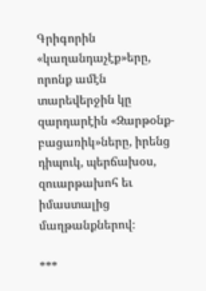Գրիգորին «կաղանդաչէք»երը, որոնք ամէն տարեվերջին կը զարդարէին «Զարթօնք-բացառիկ»ները, իրենց դիպուկ, պերճախօս, զուարթախոհ եւ իմաստալից մաղթանքներով։

***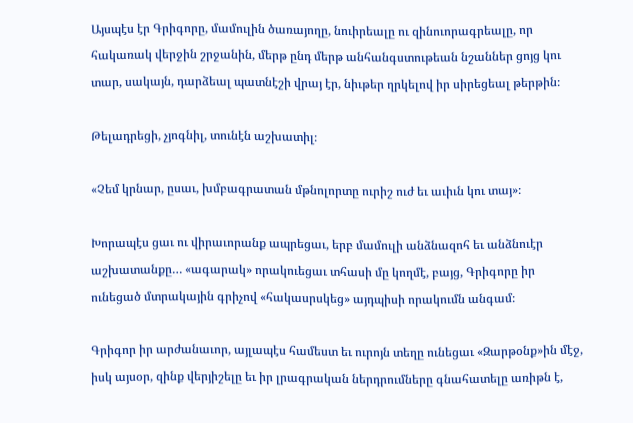Այսպէս էր Գրիգորը, մամուլին ծառայողը, նուիրեալը ու զինուորագրեալը, որ հակառակ վերջին շրջանին, մերթ ընդ մերթ անհանգստութեան նշաններ ցոյց կու տար, սակայն, դարձեալ պատնէշի վրայ էր, նիւթեր ղրկելով իր սիրեցեալ թերթին։

Թելադրեցի, չյոգնիլ, տունէն աշխատիլ։

«Չեմ կրնար, ըսաւ, խմբագրատան մթնոլորտը ուրիշ ուժ եւ աւիւն կու տայ»։

Խորապէս ցաւ ու վիրաւորանք ապրեցաւ, երբ մամուլի անձնազոհ եւ անձնուէր աշխատանքը… «ագարակ» որակուեցաւ տհասի մը կողմէ, բայց, Գրիգորը իր ունեցած մտրակային գրիչով «հակասրսկեց» այդպիսի որակումն անգամ։

Գրիգոր իր արժանաւոր, այլապէս համեստ եւ ուրոյն տեղը ունեցաւ «Զարթօնք»ին մէջ, իսկ այսօր, զինք վերյիշելը եւ իր լրագրական ներդրումները գնահատելը առիթն է,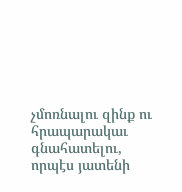չմոռնալու զինք ու հրապարակաւ գնահատելու, որպէս յատենի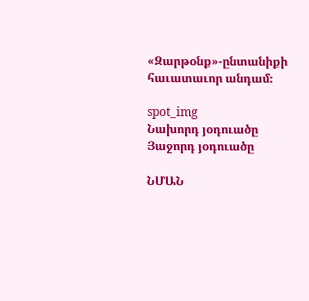«Զարթօնք»-ընտանիքի հաւատաւոր անդամ։

spot_img
Նախորդ յօդուածը
Յաջորդ յօդուածը

ՆՄԱՆ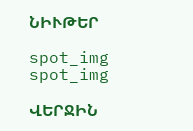ՆԻՒԹԵՐ

spot_img
spot_img

ՎԵՐՋԻՆ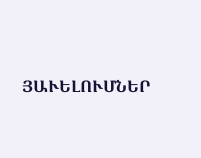ՅԱՒԵԼՈՒՄՆԵՐ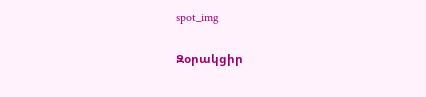spot_img

Զօրակցիր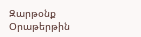Զարթօնք Օրաթերթին